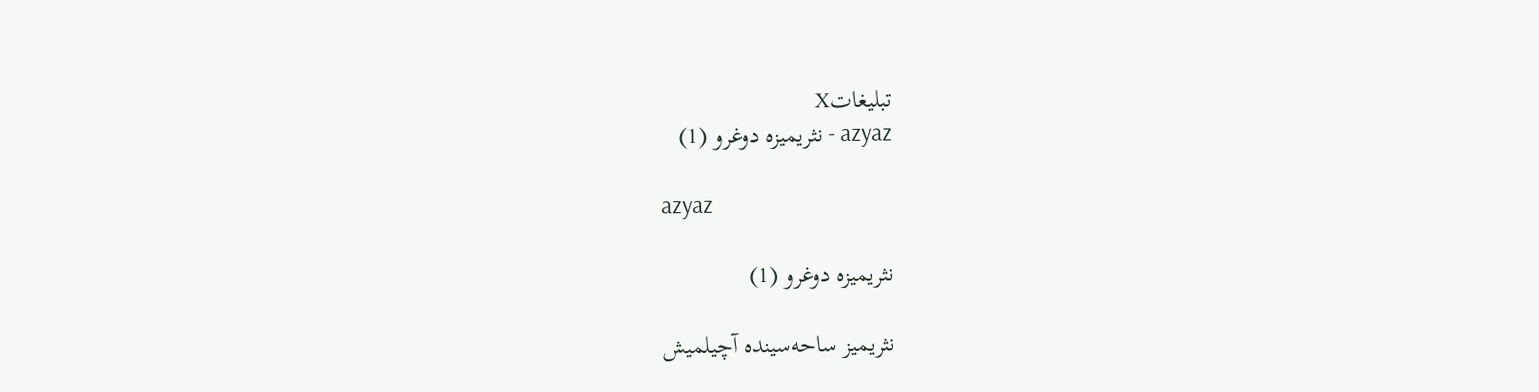تبليغاتX
azyaz - نثریمیزه دوغرو (1)

azyaz

نثریمیزه دوغرو (1)

نثريميز ساحه‌سينده آچيلميش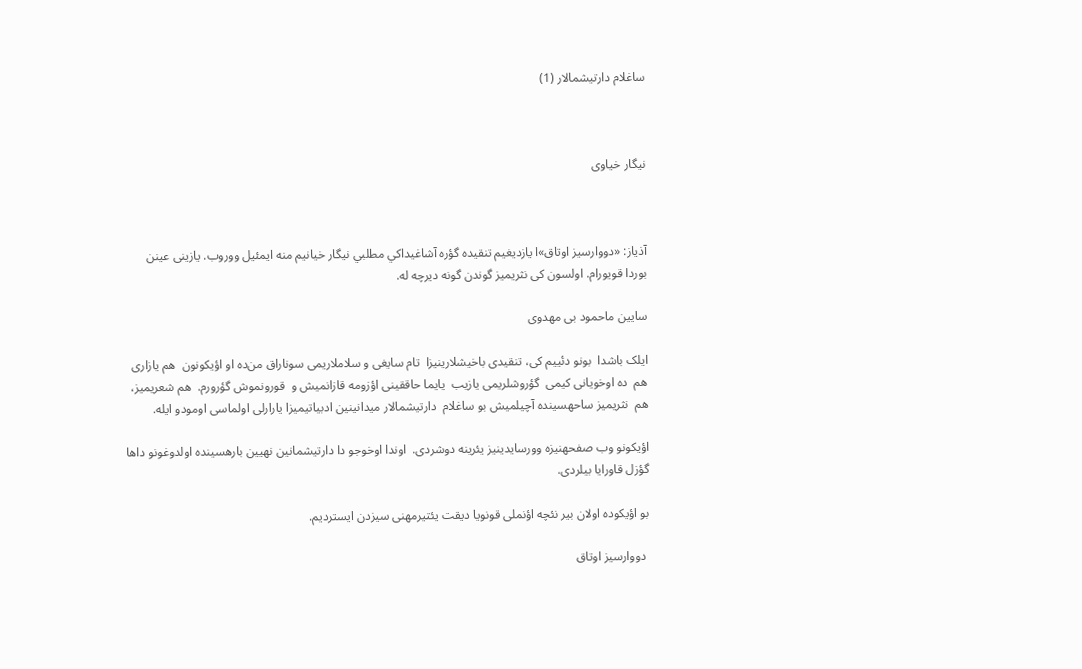ساغلام دارتيشمالار (1)



نیگار خیاوی



آذياز: «دووارسيز اوتاق»ا يازديغيم تنقيده گؤره آشاغيداكي مطلبي نيگار خيانيم منه ايمئيل ووروب. یازینی عینن بوردا قویورام. اولسون کی نثریمیز گوندن گونه دیرچه له.

سایین ماحمود بی مهدوی

ایلک باشدا  بونو دئییم کی، تنقیدی باخیشلارینیزا  تام سایغی و سلاملاریمی سوناراق من‌ده او اؤیکونون  هم یازاری هم  ده اوخویانی کیمی  گؤروشلریمی یازیب  یایما حاققینی اؤزومه قازانمیش و  قورونموش گؤرورم.  هم شعریمیز، هم  نثریمیز ساحهسینده آچیلمیش بو ساغلام  دارتیشمالار میدانینین ادبیاتیمیزا یارارلی اولماسی اومودو ایله.

اؤیکونو وب صفحهنیزه وورسایدینیز یئرینه دوشردی.  اوندا اوخوجو دا دارتیشمانین نهیین بارهسینده اولدوغونو داها گؤزل قاورایا بیلردی.

بو اؤیکوده اولان بیر نئچه اؤنملی قونویا دیقت یئتیرمهنی سیزدن ایستردیم.

 دووارسیز اوتاق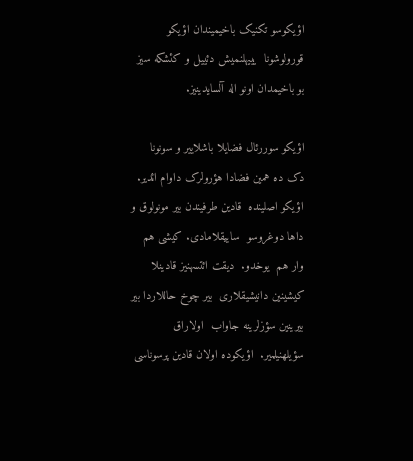اؤیکوسو تکنیک باخیمیندان اؤیکو قورولوشونا  یییهلنمیش دئییل و کئشکه سیز بو باخیمدان اونو اله آلسایدینیز.

اؤیکو سوررئال فضایلا باشلاییر و سونونا دک ده همین فضادا هؤرولرک داوام ائدیر.  اؤیکو اصلینده  قادین طرفیندن بیر مونولوق و داها دوغروسو  ساییقلامادی. کیشی هم وار هم  یوخدو.  دیقت ائتسهنیز قادینلا کیشینین دانیشیقلاری  بیر چوخ حاللاردا بیر بیرینین سؤزلرینه جاواب  اولاراق سؤیلهنیلمیر.  اؤیکوده اولان قادین پرسوناسی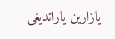یازارین یاراتدیغی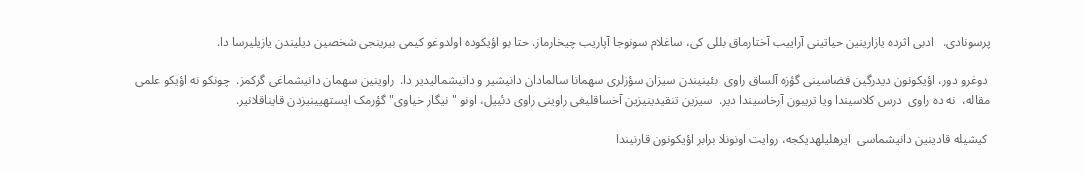پرسونادی.   ادبی اثرده یازارینین حیاتینی آراییب آختارماق بللی کی، ساغلام سونوجا آپاریب چیخارماز. حتا بو اؤیکوده اولدوغو کیمی بیرینجی شخصین دیلیندن یازیلیرسا دا.

 دوغرو دور، اؤیکونون دیدرگین فضاسینی گؤزه آلساق راوی  بئینیندن سیزان سؤزلری سهمانا سالمادان دانیشیر و دانیشمالیدیر دا.  راوینین سهمان دانیشماغی گرکمز.  چونکو نه اؤیکو علمی مقاله،  نه ده راوی  درس کلاسیندا ویا تریبون آرخاسیندا دیر.  سیزین تنقیدینیزین آخساقلیغی راوینی راوی دئییل، اونو "نیگار خیاوی" گؤرمک ایستهیینیزدن قایناقلانیر.

 کیشیله قادینین دانیشماسی  ایرهلیلهدیکجه، روایت اونونلا برابر اؤیکونون قارنیندا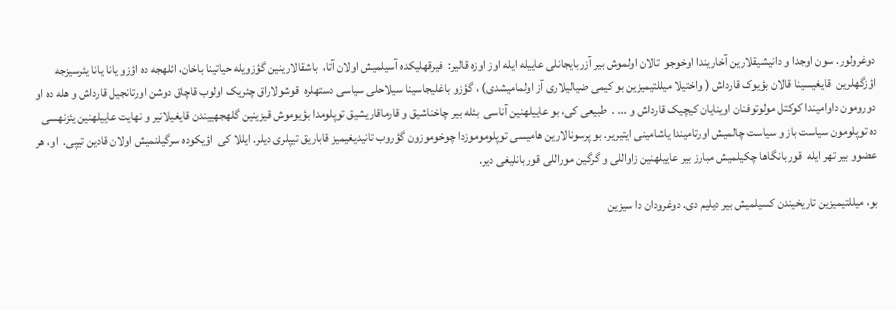دوغرولور. سون اوجدا و دانیشیقلارین آخاریندا اوخوجو  تالان اولموش بیر آزربایجانلی عاییله ایله اوز اوزه قالیر:  فیرقهلیکده آسیلمیش اولان آتا،  باشقالارینین گؤزویله حیاتینا باخان، ائلهجه ده اؤزو یانا یانا یئرسیزجه اؤزگهلرین  قایغیسینا قالان بؤیوک قارداش ( واختیلا میللتیمیزین بو کیمی ضیالیلاری آز اولمامیشدی) ، گؤزو باغلیجاسینا سیلاحلی سیاسی دستهلره  قوشولاراق چئریک اولوب قاچاق دوشن اورتانجیل قارداش و هله ده او دورومون داوامیندا کوکتل مولوتوفنان اوینایان کیچیک قارداش و ... .  طبیعی کی، بو عاییلهنین آناسی  بئله بیر چاخناشیق و قارماقاریشیق توپلومدا بؤیوموش قیزینین گلهجهییندن قایغیلانیر و نهایت عاییلهنین یئزنهسی ده توپلومون سیاست باز و سیاست چالمیش اورتامیندا یاشامینی ایتیریر. بو پرسونالارین هامیسی توپلوموموزدا چوخوموزون گؤروب تانیدیغیمیز قاباریق تیپلری دیلر. ایللا کی  اؤیکوده سرگیلنمیش اولان قادین تیپی.  او، هر عضوو بیر تهر ایله  قوربانگاها چکیلمیش مبارز بیر عاییلهنین زاواللی و گرگین موراللی قوربانلیغی دیر.

بو، میللتیمیزین تاریخیندن کسیلمیش بیر دیلیم دی. دوغرودان دا سیزین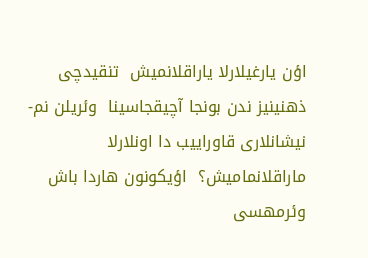اؤن یارغیلارلا یاراقلانمیش  تنقیدچی ذهنینیز ندن بونجا آچیقجاسینا  وئریلن نم- نیشانلاری قاوراییب دا اونلارلا ماراقلانمامیش؟  اؤیکونون هاردا باش وئرمهسی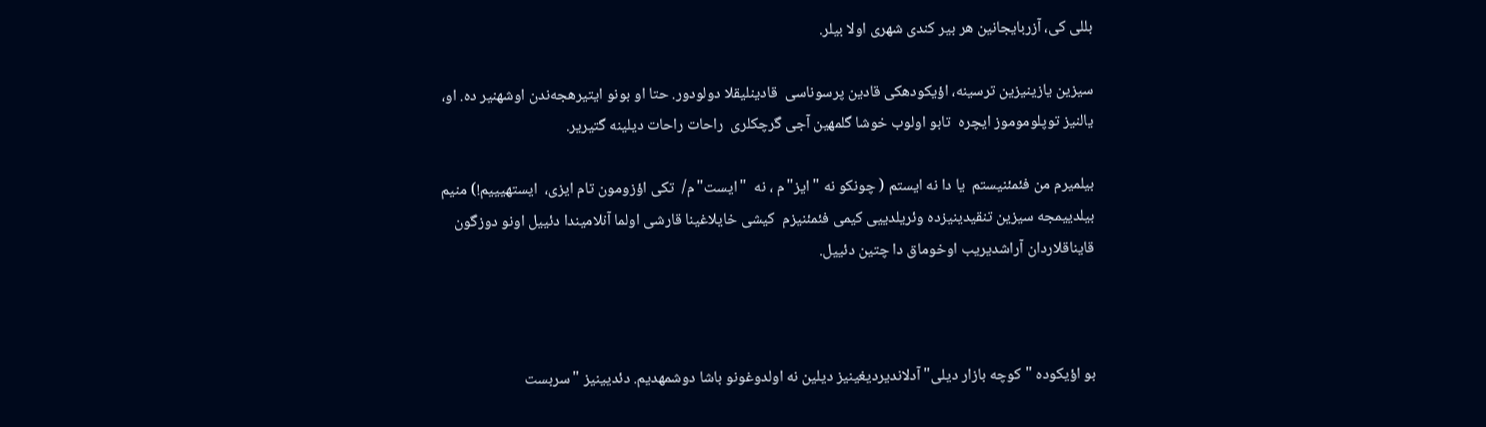بللی کی، آزربایجانین هر بیر کندی شهری اولا بیلر.

سیزین یازینیزین ترسینه، اؤیکودهکی قادین پرسوناسی  قادینلیقلا دولودور. حتا او بونو ایتیرهجه‌ندن اوشهنیر ده. او، یالنیز توپلوموموز ایچره  تابو اولوب خوشا گلمهین آجی گرچکلری  راحات راحات دیلینه گتیریر.

بیلمیرم من فئمئنیستم  یا دا نه ایستم ( چونکو نه "ایز"م ، نه  "ایست"م/  تکی اؤزومون تام ایزی،  ایستهیییم!) منیم بیلدییمجه سیزین تنقیدینیزده وئریلدییی کیمی فئمئنیزم  کیشی خایلاغینا قارشی اولما آنلامیندا دئییل اونو دوزگون قایناقلاردان آراشدیریب اوخوماق دا چتین دئییل.



بو اؤیکوده "کوچه بازار دیلی" آدلاندیردیغینیز دیلین نه اولدوغونو باشا دوشمهدیم. دئدیینیز "سربست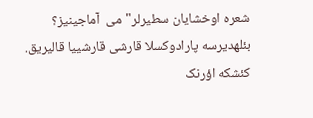شعره اوخشایان سطیرلر"می  آماجینیز؟  بئلهدیرسه پارادوکسلا قارشی قارشییا قالیریق.  کئشکه اؤرنک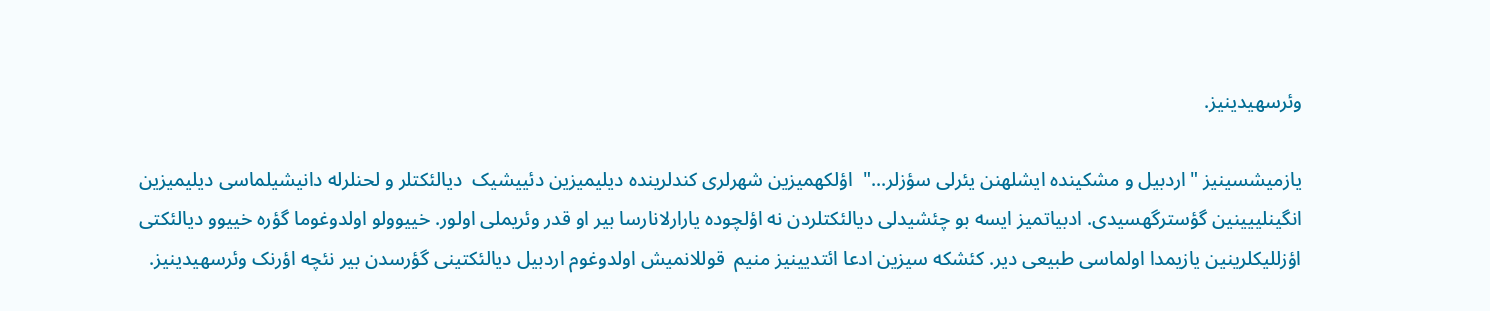وئرسهیدینیز.

یازمیشسینیز "اردبیل و مشکینده ایشلهنن یئرلی سؤزلر..."  اؤلکهمیزین شهرلری کندلرینده دیلیمیزین دئییشیک  دیالئکتلر و لحنلرله دانیشیلماسی دیلیمیزین انگینلییینین گؤسترگهسیدی. ادبیاتمیز ایسه بو چئشیدلی دیالئکتلردن نه اؤلچوده یارارلانارسا بیر او قدر وئریملی اولور. خییوولو اولدوغوما گؤره خییوو دیالئکتی اؤزللیکلرینین یازیمدا اولماسی طبیعی دیر. کئشکه سیزین ادعا ائتدیینیز منیم  قوللانمیش اولدوغوم اردبیل دیالئکتینی گؤرسدن بیر نئچه اؤرنک وئرسهیدینیز.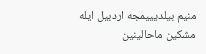منیم بیلدیییمجه اردبیل ایله مشکین ماحالینین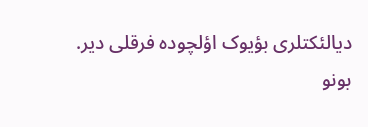دیالئکتلری بؤیوک اؤلچوده فرقلی دیر. بونو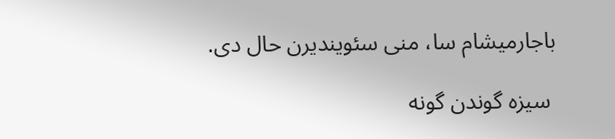باجارمیشام سا، منی سئویندیرن حال دی.

 سیزه گوندن گونه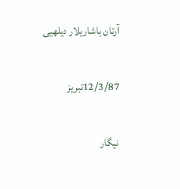آرتان باشاریلار دیلهیی

12/3/87تبریز

نیگار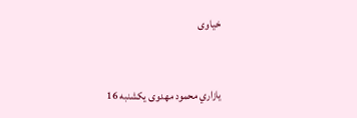خیاوی


يازاري محمود مهدوی یکشنبه 16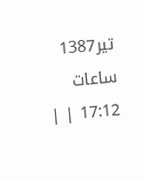تیر1387 ساعات 17:12 | |